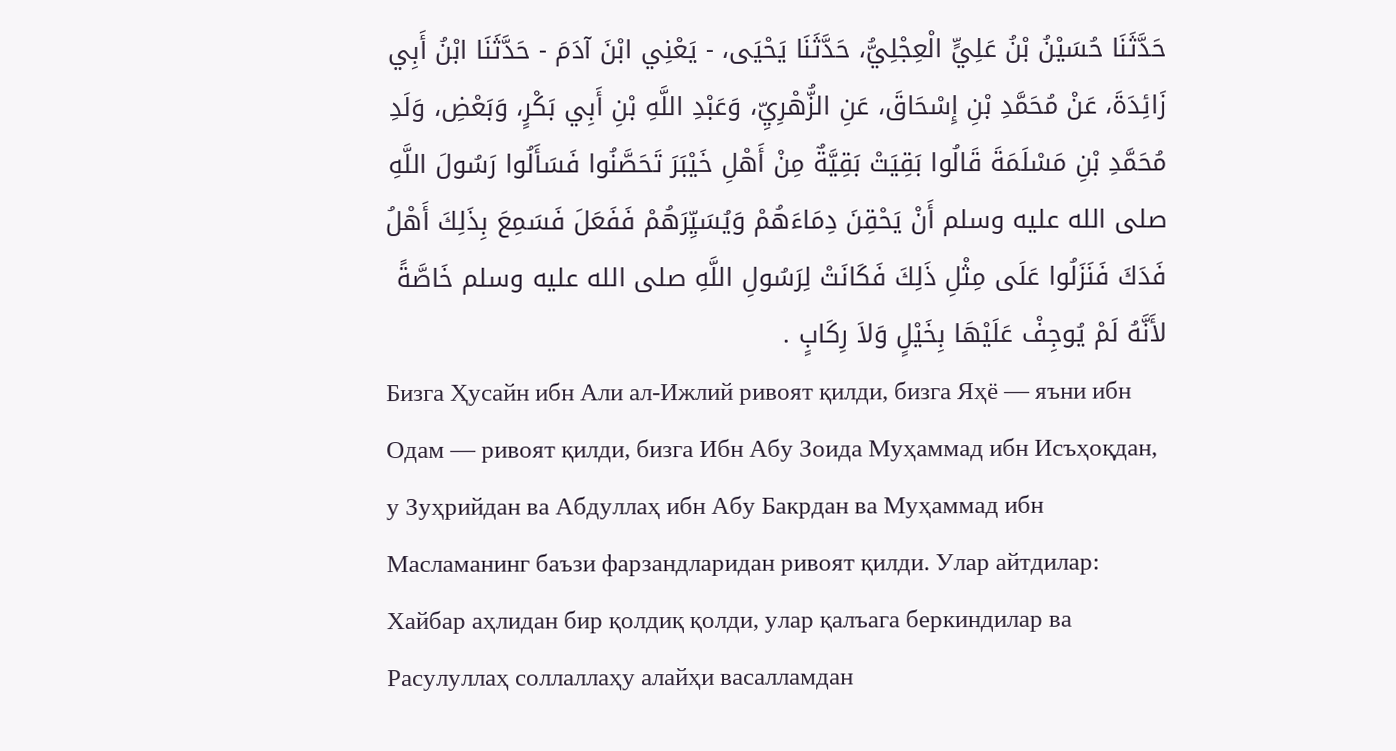حَدَّثَنَا حُسَيْنُ بْنُ عَلِيٍّ الْعِجْلِيُّ، حَدَّثَنَا يَحْيَى، - يَعْنِي ابْنَ آدَمَ - حَدَّثَنَا ابْنُ أَبِي زَائِدَةَ، عَنْ مُحَمَّدِ بْنِ إِسْحَاقَ، عَنِ الزُّهْرِيِّ، وَعَبْدِ اللَّهِ بْنِ أَبِي بَكْرٍ، وَبَعْضِ، وَلَدِ مُحَمَّدِ بْنِ مَسْلَمَةَ قَالُوا بَقِيَتْ بَقِيَّةٌ مِنْ أَهْلِ خَيْبَرَ تَحَصَّنُوا فَسَأَلُوا رَسُولَ اللَّهِ صلى الله عليه وسلم أَنْ يَحْقِنَ دِمَاءَهُمْ وَيُسَيِّرَهُمْ فَفَعَلَ فَسَمِعَ بِذَلِكَ أَهْلُ فَدَكَ فَنَزَلُوا عَلَى مِثْلِ ذَلِكَ فَكَانَتْ لِرَسُولِ اللَّهِ صلى الله عليه وسلم خَاصَّةً لأَنَّهُ لَمْ يُوجِفْ عَلَيْهَا بِخَيْلٍ وَلاَ رِكَابٍ .
Бизга Ҳусайн ибн Али ал-Ижлий ривоят қилди, бизга Яҳё — яъни ибн Одам — ривоят қилди, бизга Ибн Абу Зоида Муҳаммад ибн Исъҳоқдан, у Зуҳрийдан ва Абдуллаҳ ибн Абу Бакрдан ва Муҳаммад ибн Масламанинг баъзи фарзандларидан ривоят қилди. Улар айтдилар: Хайбар аҳлидан бир қолдиқ қолди, улар қалъага беркиндилар ва Расулуллаҳ соллаллаҳу алайҳи васалламдан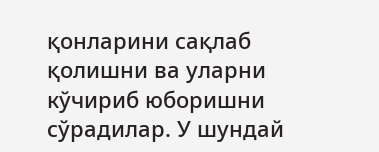қонларини сақлаб қолишни ва уларни кўчириб юборишни сўрадилар. У шундай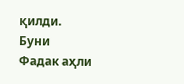қилди. Буни Фадак аҳли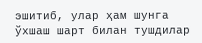эшитиб, улар ҳам шунга ўхшаш шарт билан тушдилар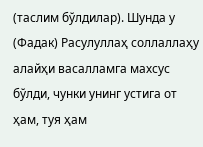(таслим бўлдилар). Шунда у (Фадак) Расулуллаҳ соллаллаҳу алайҳи васалламга махсус бўлди, чунки унинг устига от ҳам, туя ҳам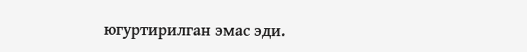югуртирилган эмас эди.